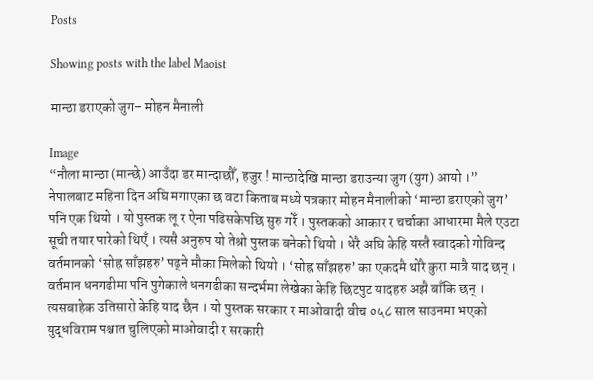Posts

Showing posts with the label Maoist

मान्ठा डराएको जुग– मोहन मैनाली

Image
“नौला मान्ठा (मान्छे) आउँदा डर मान्दाछौँ, हजुर ! मान्ठादेखि मान्ठा डराउन्या जुग (युग) आयो ।” नेपालबाट महिना दिन अघि मगाएका छ वटा किताब मध्ये पत्रकार मोहन मैनालीको ‘मान्ठा डराएको जुग’ पनि एक थियो । यो पुस्तक लू र ऐना पढिसकेपछि सुरु गरेँ । पुस्तकको आकार र चर्चाका आधारमा मैले एउटा सूची तयार पारेको थिएँ । त्यसै अनुरुप यो तेश्रो पुस्तक बनेको थियो । धेरै अघि केहि यस्तै स्वादको गोविन्द वर्तमानको ‘सोह्र साँझहरु’ पढ्ने मौका मिलेको थियो । ‘सोह्र साँझहरु’ का एकदमै थोरै कुरा मात्रै याद छन् । वर्तमान धनगढीमा पनि पुगेकाले धनगढीका सन्दर्भमा लेखेका केहि छिटपुट यादहरु अझै बाँकि छन् । त्यसबाहेक उतिसारो केहि याद छैन । यो पुस्तक सरकार र माओवादी वीच ०५८ साल साउनमा भएको युद्धविराम पश्चात चुलिएको माओवादी र सरकारी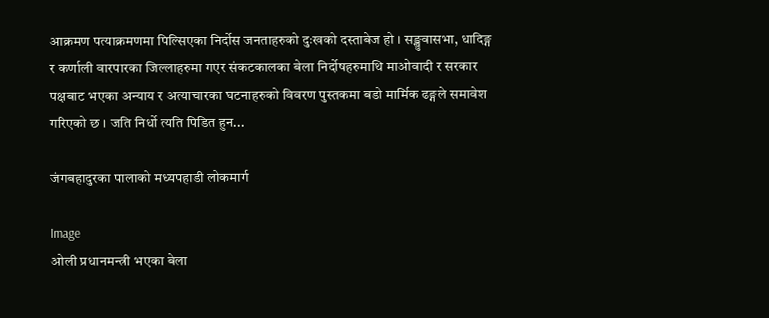आक्रमण पत्याक्रमणमा पिल्सिएका निर्दोस जनताहरुको दुःखको दस्ताबेज हो । सङ्खुवासभा, धादिङ्ग र कर्णाली वारपारका जिल्लाहरुमा गएर संकटकालका बेला निर्दोषहरुमाथि माओवादी र सरकार पक्षबाट भएका अन्याय र अत्याचारका घटनाहरुको विवरण पुस्तकमा बडो मार्मिक ढङ्गले समावेश गरिएको छ । जति निर्धो त्यति पिडित हुन...

जंगबहादुरका पालाको मध्यपहाडी लोकमार्ग

Image
ओली प्रधानमन्त्री भएका बेला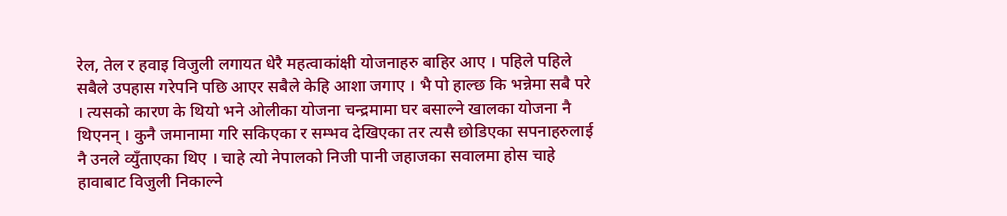रेल, तेल र हवाइ विजुली लगायत धेरै महत्वाकांक्षी योजनाहरु बाहिर आए । पहिले पहिले सबैले उपहास गरेपनि पछि आएर सबैले केहि आशा जगाए । भै पो हाल्छ कि भन्नेमा सबै परे । त्यसको कारण के थियो भने ओलीका योजना चन्द्रमामा घर बसाल्ने खालका योजना नै थिएनन् । कुनै जमानामा गरि सकिएका र सम्भव देखिएका तर त्यसै छोडिएका सपनाहरुलाई नै उनले व्युँताएका थिए । चाहे त्यो नेपालको निजी पानी जहाजका सवालमा होस चाहे हावाबाट विजुली निकाल्ने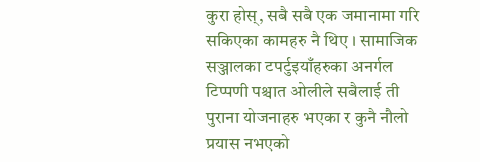कुरा होस्, सबै सबै एक जमानामा गरि सकिएका कामहरु नै थिए । सामाजिक सञ्जालका टपर्टुइयाँहरुका अनर्गल टिप्पणी पश्चात ओलीले सबैलाई ती पुराना योजनाहरु भएका र कुनै नौलो प्रयास नभएको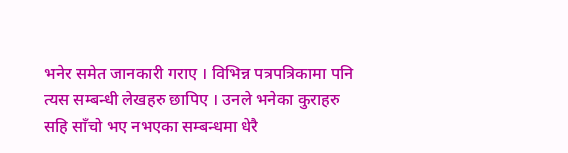भनेर समेत जानकारी गराए । विभिन्न पत्रपत्रिकामा पनि त्यस सम्बन्धी लेखहरु छापिए । उनले भनेका कुराहरु सहि साँचो भए नभएका सम्बन्धमा धेरै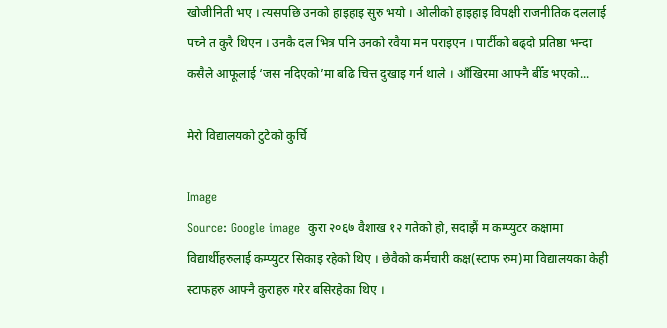खोजीनिती भए । त्यसपछि उनको हाइहाइ सुरु भयो । ओलीको हाइहाइ विपक्षी राजनीतिक दललाई पच्ने त कुरै थिएन । उनकै दल भित्र पनि उनको रवैया मन पराइएन । पार्टीको बढ्दो प्रतिष्ठा भन्दा कसैले आफूलाई ‘जस नदिएको’मा बढि चित्त दुखाइ गर्न थाले । आँखिरमा आफ्नै बीँड भएको...

मेरो विद्यालयको टुटेको कुर्चि

Image
Source: Google image  कुरा २०६७ वैशाख १२ गतेको हो, सदाझैं म कम्प्युटर कक्षामा विद्यार्थीहरुलाई कम्प्युटर सिकाइ रहेको थिए । छेवैको कर्मचारी कक्ष(स्टाफ रुम)मा विद्यालयका केही स्टाफहरु आफ्नै कुराहरु गरेर बसिरहेका थिए ।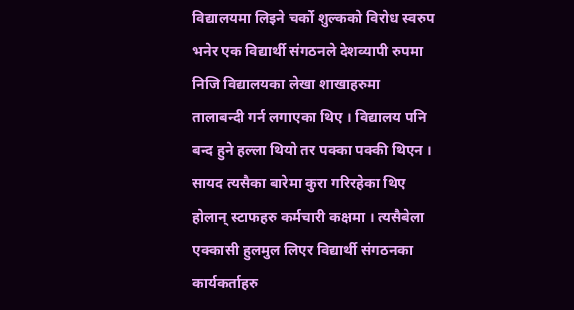विद्यालयमा लिइने चर्को शुल्कको विरोध स्वरुप भनेर एक विद्यार्थी संगठनले देशव्यापी रुपमा निजि विद्यालयका लेखा शाखाहरुमा तालाबन्दी गर्न लगाएका थिए । विद्यालय पनि बन्द हुने हल्ला थियो तर पक्का पक्की थिएन । सायद त्यसैका बारेमा कुरा गरिरहेका थिए होलान् स्टाफहरु कर्मचारी कक्षमा । त्यसैबेला एक्कासी हुलमुल लिएर विद्यार्थी संगठनका कार्यकर्ताहरु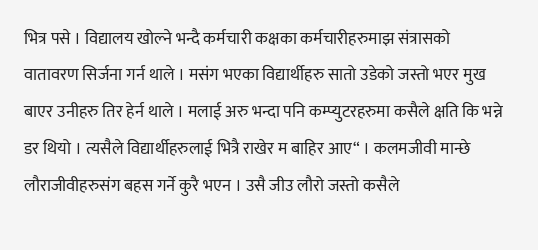भित्र पसे । विद्यालय खोल्ने भन्दै कर्मचारी कक्षका कर्मचारीहरुमाझ संत्रासको वातावरण सिर्जना गर्न थाले । मसंग भएका विद्यार्थीहरु सातो उडेको जस्तो भएर मुख बाएर उनीहरु तिर हेर्न थाले । मलाई अरु भन्दा पनि कम्प्युटरहरुमा कसैले क्षति कि भन्ने डर थियो । त्यसैले विद्यार्थीहरुलाई भित्रै राखेर म बाहिर आए“ । कलमजीवी मान्छे लौराजीवीहरुसंग बहस गर्ने कुरै भएन । उसै जीउ लौरो जस्तो कसैले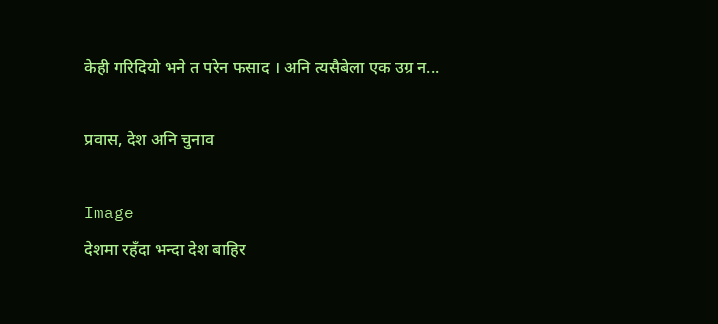केही गरिदियो भने त परेन फसाद । अनि त्यसैबेला एक उग्र न...

प्रवास, देश अनि चुनाव

Image
देशमा रहँदा भन्दा देश बाहिर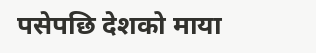पसेपछि देशको माया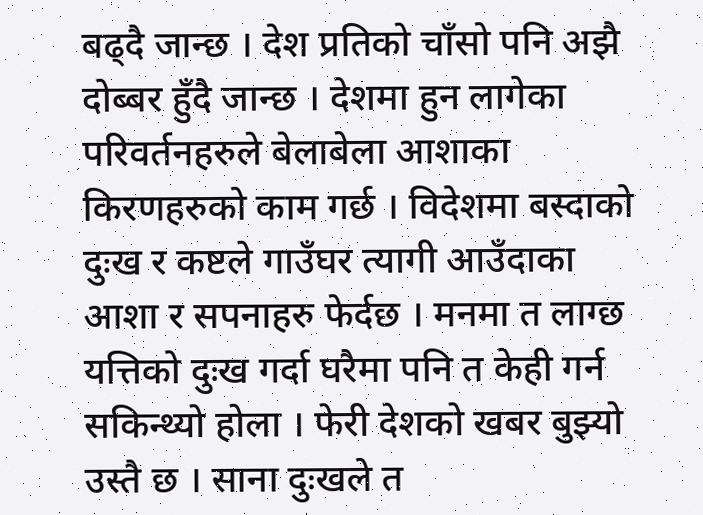बढ्दै जान्छ । देश प्रतिको चाँसो पनि अझै दोब्बर हुँदै जान्छ । देशमा हुन लागेका परिवर्तनहरुले बेलाबेला आशाका किरणहरुको काम गर्छ । विदेशमा बस्दाको दुःख र कष्टले गाउँघर त्यागी आउँदाका आशा र सपनाहरु फेर्दछ । मनमा त लाग्छ यत्तिको दुःख गर्दा घरैमा पनि त केही गर्न सकिन्थ्यो होला । फेरी देशको खबर बुझ्यो उस्तै छ । साना दुःखले त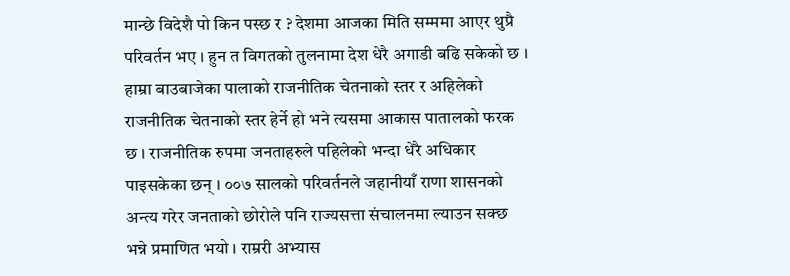मान्छे विदेशै पो किन पस्छ र ? देशमा आजका मिति सम्ममा आएर थुप्रै परिवर्तन भए । हुन त विगतको तुलनामा देश धेरै अगाडी बढि सकेको छ । हाम्रा बाउबाजेका पालाको राजनीतिक चेतनाको स्तर र अहिलेको राजनीतिक चेतनाको स्तर हेर्ने हो भने त्यसमा आकास पातालको फरक छ । राजनीतिक रुपमा जनताहरुले पहिलेको भन्दा धेरै अधिकार पाइसकेका छन् । ००७ सालको परिवर्तनले जहानीयाँ राणा शासनको अन्त्य गरेर जनताको छोरोले पनि राज्यसत्ता संचालनमा ल्याउन सक्छ भन्ने प्रमाणित भयो । राम्ररी अभ्यास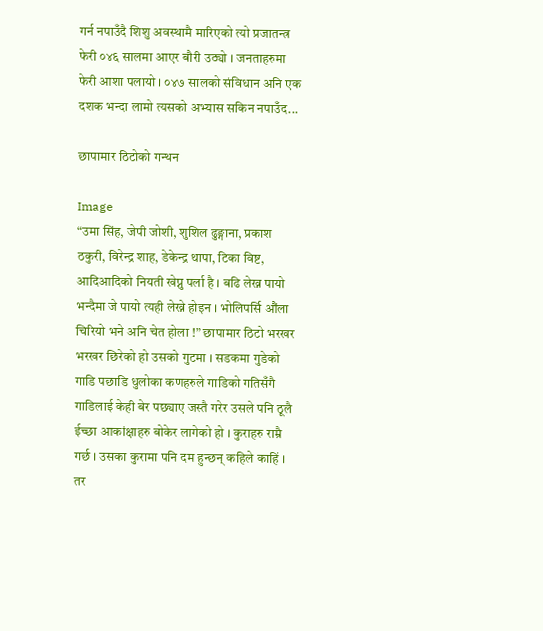गर्न नपाउँदै शिशु अवस्थामै मारिएको त्यो प्रजातन्त्र फेरी ०४६ सालमा आएर बौरी उठ्यो । जनताहरुमा फेरी आशा पलायो । ०४७ सालको संविधान अनि एक दशक भन्दा लामो त्यसको अभ्यास सकिन नपाउँद...

छापामार ठिटोको गन्थन

Image
“उमा सिंह, जेपी जोशी, शुशिल ढुङ्गाना, प्रकाश ठकुरी, विरेन्द्र शाह, डेकेन्द्र थापा, टिका विष्ट, आदिआदिको नियती खेप्नु पर्ला है । बढि लेख्न पायो भन्दैमा जे पायो त्यही लेख्ने होइन । भोलिपर्सि औंला चिरियो भने अनि चेत होला !” छापामार ठिटो भरखर भरखर छिरेको हो उसको गुटमा । सडकमा गुडेको गाडि पछाडि धुलोका कणहरुले गाडिको गतिसँगै गाडिलाई केही बेर पछ्याए जस्तै गरेर उसले पनि ठूलै ईच्छा आकांक्षाहरु बोकेर लागेको हो । कुराहरु राम्रै गर्छ । उसका कुरामा पनि दम हुन्छन् कहिले काहिं । तर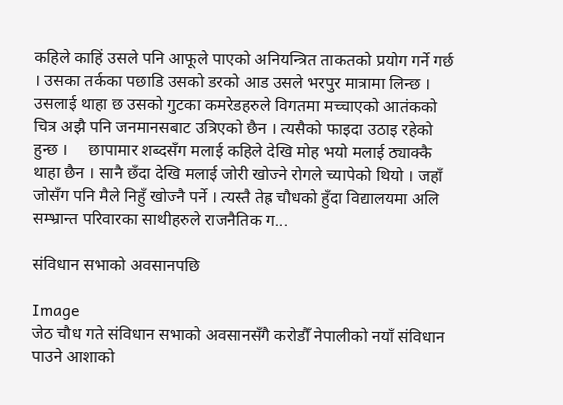कहिले काहिं उसले पनि आफूले पाएको अनियन्त्रित ताकतको प्रयोग गर्ने गर्छ । उसका तर्कका पछाडि उसको डरको आड उसले भरपुर मात्रामा लिन्छ । उसलाई थाहा छ उसको गुटका कमरेडहरुले विगतमा मच्चाएको आतंकको चित्र अझै पनि जनमानसबाट उत्रिएको छैन । त्यसैको फाइदा उठाइ रहेको हुन्छ ।     छापामार शब्दसँग मलाई कहिले देखि मोह भयो मलाई ठ्याक्कै थाहा छैन । सानै छँदा देखि मलाई जोरी खोज्ने रोगले च्यापेको थियो । जहाँ जोसँग पनि मैले निहुँ खोज्नै पर्ने । त्यस्तै तेह्र चौधको हुँदा विद्यालयमा अलि सम्भ्रान्त परिवारका साथीहरुले राजनैतिक ग...

संविधान सभाको अवसानपछि

Image
जेठ चौध गते संविधान सभाको अवसानसँगै करोडौँ नेपालीको नयाँ संविधान पाउने आशाको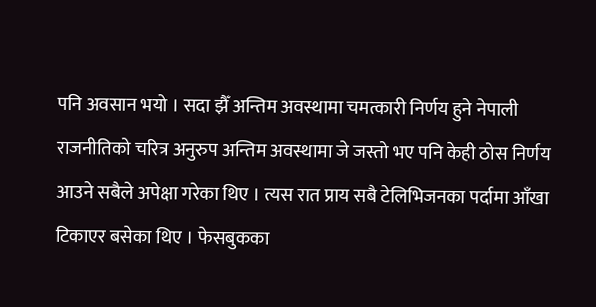पनि अवसान भयो । सदा झैँ अन्तिम अवस्थामा चमत्कारी निर्णय हुने नेपाली राजनीतिको चरित्र अनुरुप अन्तिम अवस्थामा जे जस्तो भए पनि केही ठोस निर्णय आउने सबैले अपेक्षा गरेका थिए । त्यस रात प्राय सबै टेलिभिजनका पर्दामा आँखा टिकाएर बसेका थिए । फेसबुकका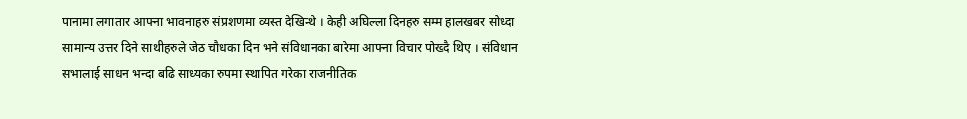पानामा लगातार आफ्ना भावनाहरु संप्रशणमा व्यस्त देखिन्थे । केही अघिल्ला दिनहरु सम्म हालखबर सोध्दा सामान्य उत्तर दिने साथीहरुले जेठ चौधका दिन भने संविधानका बारेमा आफ्ना विचार पोख्दै थिए । संविधान सभालाई साधन भन्दा बढि साध्यका रुपमा स्थापित गरेका राजनीतिक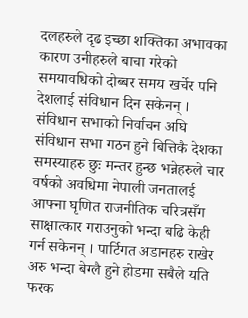दलहरुले दृढ इच्छा शक्तिका अभावका कारण उनीहरुले बाचा गरेको समयावधिको दोब्बर समय खर्चेर पनि देशलाई संविधान दिन सकेनन् । संविधान सभाको निर्वाचन अघि संविधान सभा गठन हुने बित्तिकै देशका समस्याहरु छुः मन्तर हुन्छ भन्नेहरुले चार वर्षको अवधिमा नेपाली जनतालई आफ्ना घृणित राजनीतिक चरित्रसँग साक्षात्कार गराउनुको भन्दा बढि केही गर्न सकेनन् । पार्टिगत अडानहरु राखेर अरु भन्दा बेग्लै हुने होडमा सबैले यति फरक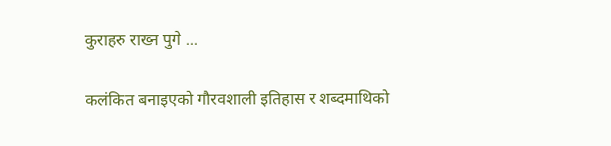कुराहरु राख्न पुगे ...

कलंकित बनाइएको गौरवशाली इतिहास र शब्दमाथिको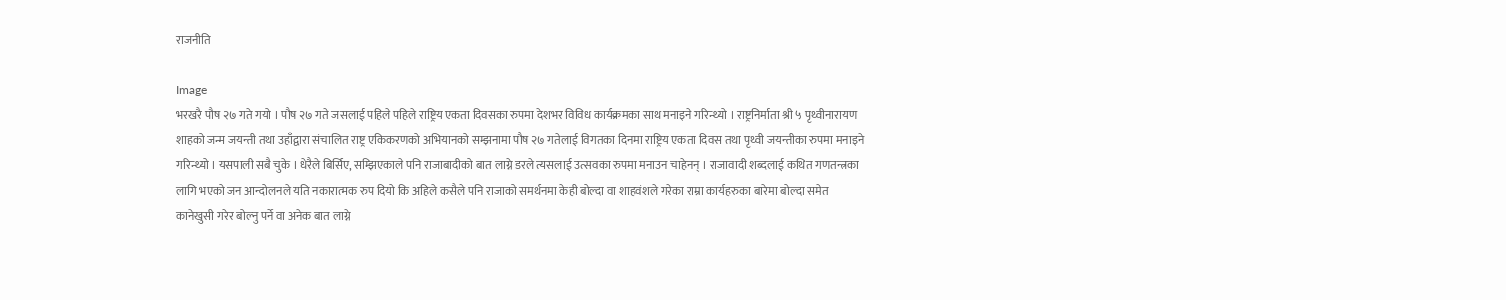राजनीति

Image
भरखरै पौष २७ गते गयो । पौष २७ गते जसलाई पहिले पहिले राष्ट्रिय एकता दिवसका रुपमा देशभर विविध कार्यक्रमका साथ मनाइने गरिन्थ्यो । राष्ट्रनिर्माता श्री ५ पृथ्वीनारायण शाहको जन्म जयन्ती तथा उहाँद्वारा संचालित राष्ट्र एकिकरणको अभियानको सम्झनामा पौष २७ गतेलाई विगतका दिनमा राष्ट्रिय एकता दिवस तथा पृथ्वी जयन्तीका रुपमा मनाइने गरिन्थ्यो । यसपाली सबै चुके । धेरैले बिर्सिए, सम्झिएकाले पनि राजाबादीको बात लाग्ने डरले त्यसलाई उत्सवका रुपमा मनाउन चाहेनन् । राजावादी शब्दलाई कथित गणतन्त्रका लागि भएको जन आन्दोलनले यति नकारात्मक रुप दियो कि अहिले कसैले पनि राजाको समर्थनमा केही बोल्दा वा शाहवंशले गरेका राम्रा कार्यहरुका बारेमा बोल्दा समेत कानेखुसी गरेर बोल्नु पर्ने वा अनेक बात लाग्ने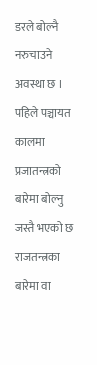डरले बोल्नै नरुचाउने अवस्था छ । पहिले पञ्चायत कालमा प्रजातन्त्रको बारेमा बोल्नु जस्तै भएको छ राजतन्त्रका बारेमा वा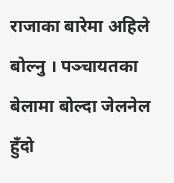राजाका बारेमा अहिले बोल्नु । पञ्चायतका बेलामा बोल्दा जेलनेल हुँदो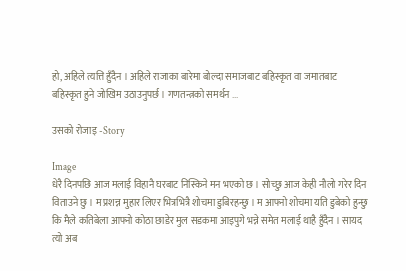हो, अहिले त्यत्ति हुँदैन । अहिले राजाका बारेमा बोल्दा समाजबाट बहिस्कृत वा जमातबाट बहिस्कृत हुने जोखिम उठाउनुपर्छ । गणतन्त्रको समर्थन ...

उसको रोजाइ -Story

Image
धेरै दिनपछि आज मलाई विहानै घरबाट निस्किने मन भएको छ । सोच्छु आज केही नौलो गरेर दिन विताउने छु । म प्रशन्न मुहार लिएर भित्रभित्रै शोचमा डुबिरहन्छु । म आफ्नो शोचमा यति डुबेको हुन्छु कि मैले कतिबेला आफ्नो कोठा छाडेर मुल सडकमा आइपुगे भन्ने समेत मलाई थाहै हुँदैन । सायद त्यो अब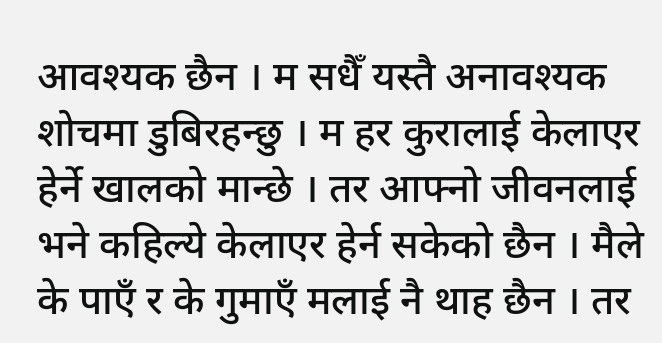आवश्यक छैन । म सधैँ यस्तै अनावश्यक शोचमा डुबिरहन्छु । म हर कुरालाई केलाएर हेर्ने खालको मान्छे । तर आफ्नो जीवनलाई भने कहिल्ये केलाएर हेर्न सकेको छैन । मैले के पाएँ र के गुमाएँ मलाई नै थाह छैन । तर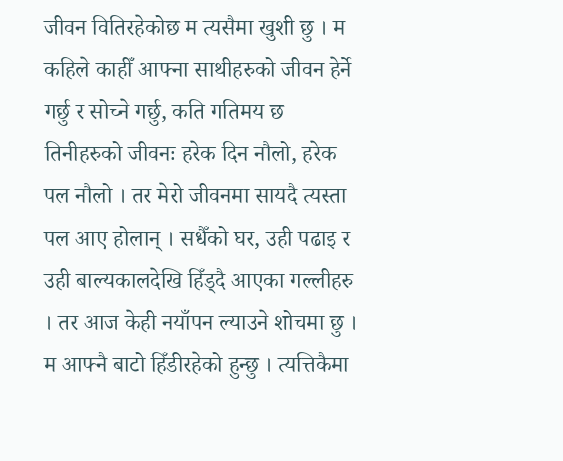जीवन वितिरहेकोछ म त्यसैमा खुशी छु । म कहिले काहीँ आफ्ना साथीहरुको जीवन हेर्ने गर्छु र सोच्ने गर्छु, कति गतिमय छ तिनीहरुको जीवनः हरेक दिन नौलो, हरेक पल नौलो । तर मेरो जीवनमा सायदै त्यस्ता पल आए होलान् । सधैँको घर, उही पढाइ र उही बाल्यकालदेखि हिँड्दै आएका गल्लीहरु । तर आज केही नयाँपन ल्याउने शोचमा छु । म आफ्नै बाटो हिँडीरहेको हुन्छु । त्यत्तिकैमा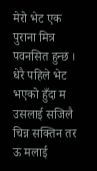मेरो भेट एक पुराना मित्र पवनसित हुन्छ । धेरै पहिले भेट भएको हुँदा म उसलाई सजिलै चिन्न सक्तिन तर ऊ मलाई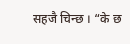सहजै चिन्छ । “के छ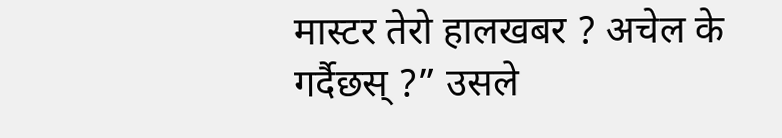मास्टर तेरो हालखबर ? अचेल के गर्दैछस् ?” उसले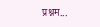प्रश्नम...